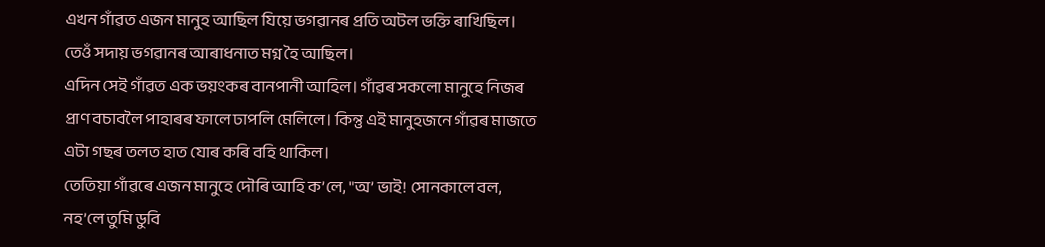এখন গাঁৱত এজন মানুহ আছিল যিয়ে ভগৱানৰ প্ৰতি অটল ভক্তি ৰাখিছিল। তেওঁ সদায় ভগৱানৰ আৰাধনাত মগ্ন হৈ আছিল।
এদিন সেই গাঁৱত এক ভয়ংকৰ বানপানী আহিল। গাঁৱৰ সকলো মানুহে নিজৰ প্ৰাণ বচাবলৈ পাহাৰৰ ফালে ঢাপলি মেলিলে। কিন্তু এই মানুহজনে গাঁৱৰ মাজতে এটা গছৰ তলত হাত যোৰ কৰি বহি থাকিল।
তেতিয়া গাঁৱৰে এজন মানুহে দৌৰি আহি ক’লে, "অ’ ভাই! সোনকালে বল, নহ’লে তুমি ডুবি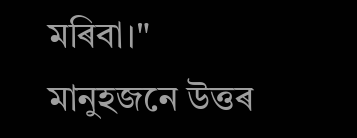মৰিবা।"
মানুহজনে উত্তৰ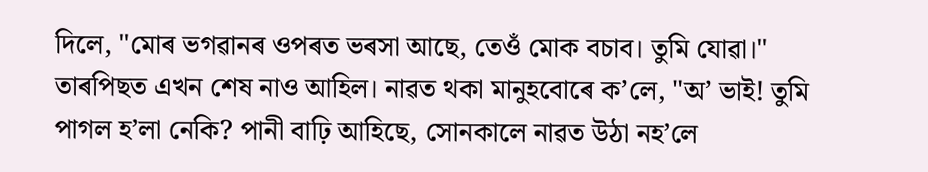দিলে, "মোৰ ভগৱানৰ ওপৰত ভৰসা আছে, তেওঁ মোক বচাব। তুমি যোৱা।"
তাৰপিছত এখন শেষ নাও আহিল। নাৱত থকা মানুহবোৰে ক’লে, "অ’ ভাই! তুমি পাগল হ’লা নেকি? পানী বাঢ়ি আহিছে, সোনকালে নাৱত উঠা নহ’লে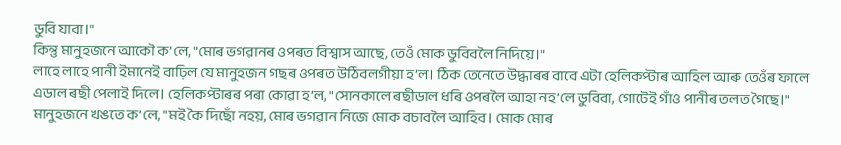ডুবি যাবা।"
কিন্তু মানুহজনে আকৌ ক’লে, "মোৰ ভগৱানৰ ওপৰত বিশ্বাস আছে, তেওঁ মোক ডুবিবলৈ নিদিয়ে।"
লাহে লাহে পানী ইমানেই বাঢ়িল যে মানুহজন গছৰ ওপৰত উঠিবলগীয়া হ’ল। ঠিক তেনেতে উদ্ধাৰৰ বাবে এটা হেলিকপ্টাৰ আহিল আৰু তেওঁৰ ফালে এডাল ৰছী পেলাই দিলে। হেলিকপ্টাৰৰ পৰা কোৱা হ’ল, "সোনকালে ৰছীডাল ধৰি ওপৰলৈ আহা নহ’লে ডুবিবা, গোটেই গাঁও পানীৰ তলত গৈছে।"
মানুহজনে খঙতে ক’লে, "মই কৈ দিছোঁ নহয়, মোৰ ভগৱান নিজে মোক বচাবলৈ আহিব। মোক মোৰ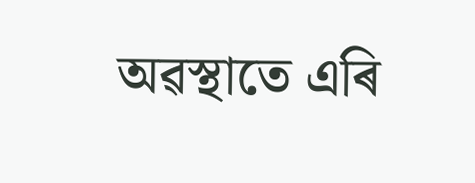অৱস্থাতে এৰি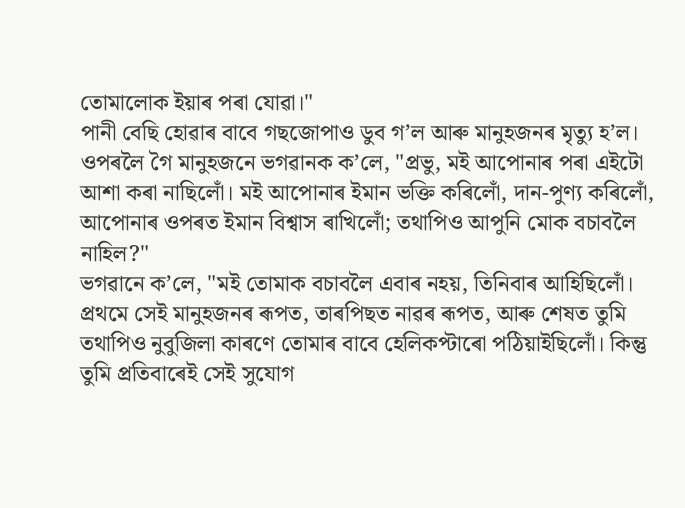তোমালোক ইয়াৰ পৰা যোৱা।"
পানী বেছি হোৱাৰ বাবে গছজোপাও ডুব গ’ল আৰু মানুহজনৰ মৃত্যু হ’ল। ওপৰলৈ গৈ মানুহজনে ভগৱানক ক’লে, "প্ৰভু, মই আপোনাৰ পৰা এইটো আশা কৰা নাছিলোঁ। মই আপোনাৰ ইমান ভক্তি কৰিলোঁ, দান-পুণ্য কৰিলোঁ, আপোনাৰ ওপৰত ইমান বিশ্বাস ৰাখিলোঁ; তথাপিও আপুনি মোক বচাবলৈ নাহিল?"
ভগৱানে ক’লে, "মই তোমাক বচাবলৈ এবাৰ নহয়, তিনিবাৰ আহিছিলোঁ। প্ৰথমে সেই মানুহজনৰ ৰূপত, তাৰপিছত নাৱৰ ৰূপত, আৰু শেষত তুমি তথাপিও নুবুজিলা কাৰণে তোমাৰ বাবে হেলিকপ্টাৰো পঠিয়াইছিলোঁ। কিন্তু তুমি প্ৰতিবাৰেই সেই সুযোগ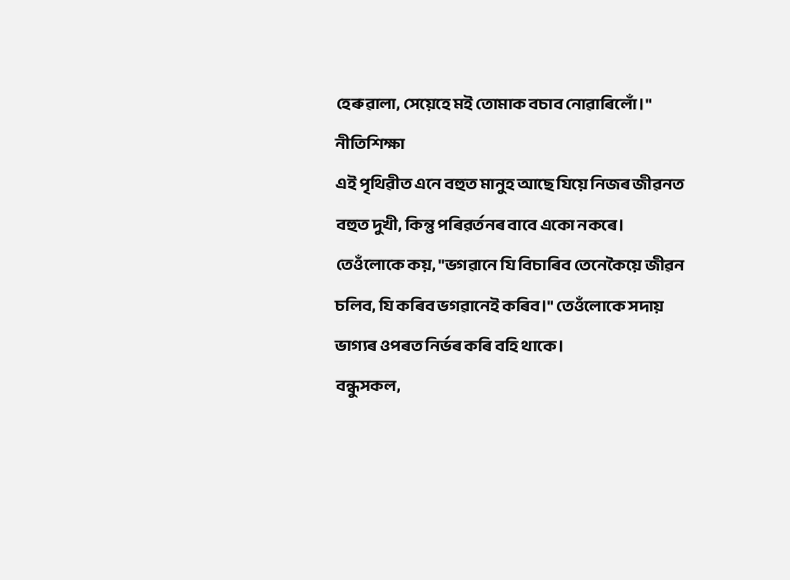হেৰুৱালা, সেয়েহে মই তোমাক বচাব নোৱাৰিলোঁ।"
নীতিশিক্ষা
এই পৃথিৱীত এনে বহুত মানুহ আছে যিয়ে নিজৰ জীৱনত বহুত দুখী, কিন্তু পৰিৱৰ্তনৰ বাবে একো নকৰে। তেওঁলোকে কয়, "ভগৱানে যি বিচাৰিব তেনেকৈয়ে জীৱন চলিব, যি কৰিব ভগৱানেই কৰিব।" তেওঁলোকে সদায় ভাগ্যৰ ওপৰত নিৰ্ভৰ কৰি বহি থাকে।
বন্ধুসকল,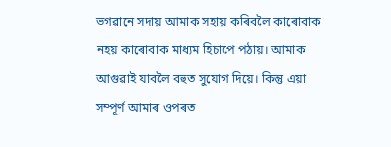ভগৱানে সদায় আমাক সহায় কৰিবলৈ কাৰোবাক নহয় কাৰোবাক মাধ্যম হিচাপে পঠায়। আমাক আগুৱাই যাবলৈ বহুত সুযোগ দিয়ে। কিন্তু এয়া সম্পূৰ্ণ আমাৰ ওপৰত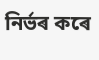নিৰ্ভৰ কৰে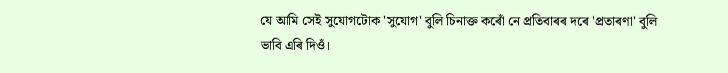যে আমি সেই সুযোগটোক 'সুযোগ' বুলি চিনাক্ত কৰোঁ নে প্ৰতিবাৰৰ দৰে 'প্ৰতাৰণা' বুলি ভাবি এৰি দিওঁ।